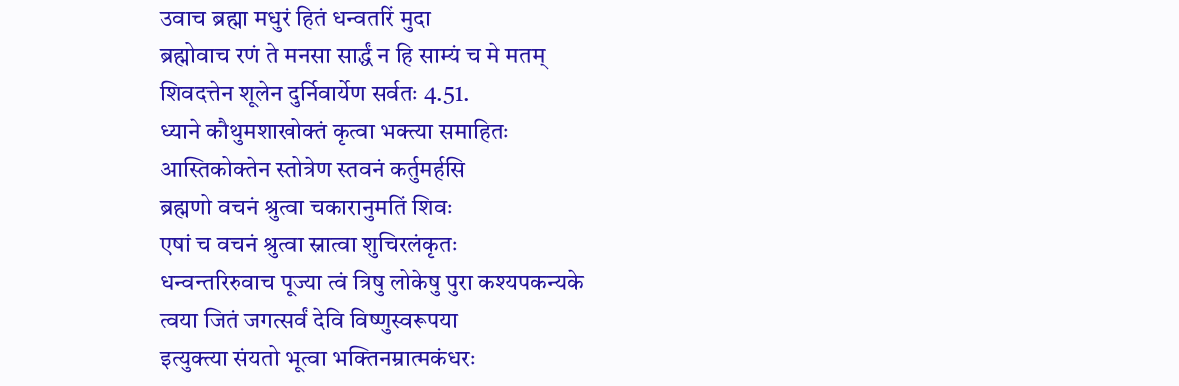उवाच ब्रह्मा मधुरं हितं धन्वतरिं मुदा
ब्रह्मोवाच रणं ते मनसा सार्द्धं न हि साम्यं च मे मतम्
शिवदत्तेन शूलेन दुर्निवार्येण सर्वतः 4.51.
ध्याने कौथुमशाखोक्तं कृत्वा भक्त्या समाहितः
आस्तिकोक्तेन स्तोत्रेण स्तवनं कर्तुमर्हसि
ब्रह्मणो वचनं श्रुत्वा चकारानुमतिं शिवः
एषां च वचनं श्रुत्वा स्नात्वा शुचिरलंकृतः
धन्वन्तरिरुवाच पूज्या त्वं त्रिषु लोकेषु पुरा कश्यपकन्यके
त्वया जितं जगत्सर्वं देवि विष्णुस्वरूपया
इत्युक्त्या संयतो भूत्वा भक्तिनम्रात्मकंधरः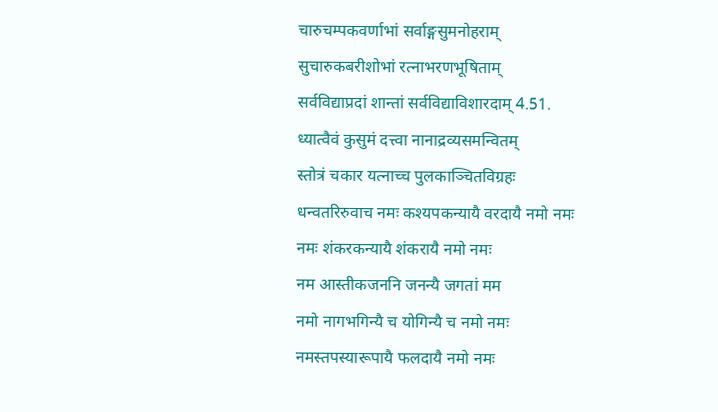चारुचम्पकवर्णाभां सर्वाङ्गसुमनोहराम्
सुचारुकबरीशोभां रत्नाभरणभूषिताम्
सर्वविद्याप्रदां शान्तां सर्वविद्याविशारदाम् 4.51.
ध्यात्वैवं कुसुमं दत्त्वा नानाद्रव्यसमन्वितम्
स्तोत्रं चकार यत्नाच्च पुलकाञ्चितविग्रहः
धन्वतरिरुवाच नमः कश्यपकन्यायै वरदायै नमो नमः
नमः शंकरकन्यायै शंकरायै नमो नमः
नम आस्तीकजननि जनन्यै जगतां मम
नमो नागभगिन्यै च योगिन्यै च नमो नमः
नमस्तपस्यारूपायै फलदायै नमो नमः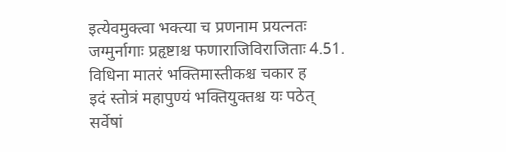इत्येवमुक्त्वा भक्त्या च प्रणनाम प्रयत्नतः
जग्मुर्नागाः प्रहृष्टाश्च फणाराजिविराजिताः 4.51.
विधिना मातरं भक्तिमास्तीकश्च चकार ह
इदं स्तोत्रं महापुण्यं भक्तियुक्तश्च यः पठेत्
सर्वेषां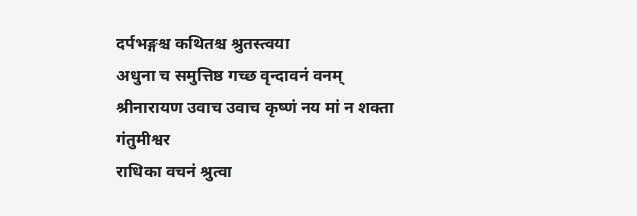दर्पभङ्गश्च कथितश्च श्रुतस्त्वया
अधुना च समुत्तिष्ठ गच्छ वृन्दावनं वनम्
श्रीनारायण उवाच उवाच कृष्णं नय मां न शक्ता गंतुमीश्वर
राधिका वचनं श्रुत्वा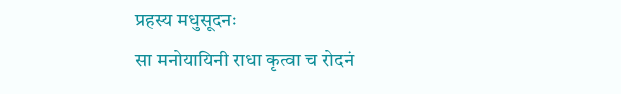प्रहस्य मधुसूदनः
सा मनोयायिनी राधा कृत्वा च रोदनं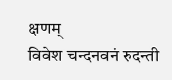क्षणम्
विवेश चन्दनवनं रुदन्ती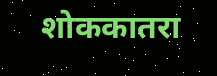शोककातरा